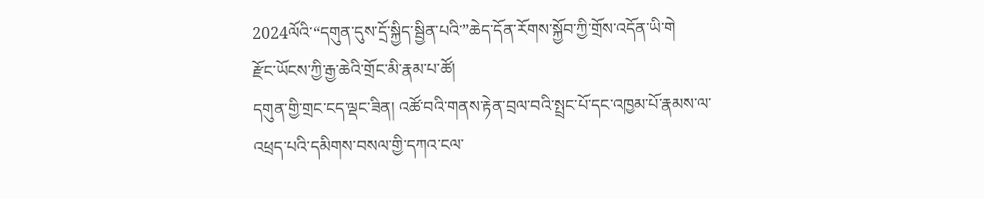2024ལོའི་“དགུན་དུས་དྲོ་སྐྱིད་སྦྱིན་པའི་”ཆེད་དོན་རོགས་སྐྱོབ་ཀྱི་གྲོས་འདོན་ཡི་གེ
རྫོང་ཡོངས་ཀྱི་རྒྱ་ཆེའི་གྲོང་མི་རྣམ་པ་ཚོ།
དགུན་གྱི་གྲང་ངད་ལྡང་ཟིན། འཚོ་བའི་གནས་རྟེན་བྲལ་བའི་སྤྲང་པོ་དང་འཁྱམ་པོ་རྣམས་ལ་འཕྲད་པའི་དམིགས་བསལ་གྱི་དཀའ་ངལ་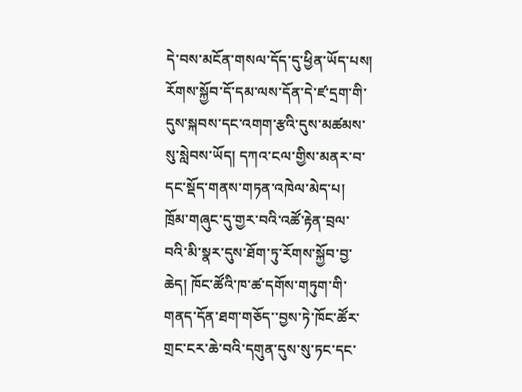དེ་བས་མངོན་གསལ་དོད་དུ་ཕྱིན་ཡོད་པས། རོགས་སྐྱོབ་དོ་དམ་ལས་དོན་དེ་ཛ་དྲག་གི་དུས་སྐབས་དང་འགག་རྩའི་དུས་མཚམས་སུ་སླེབས་ཡོད། དཀའ་ངལ་གྱིས་མནར་བ་དང་སྡོད་གནས་གཏན་འཁེལ་མེད་པ། ཁྲོམ་གཞུང་དུ་གྱར་བའི་འཚོ་རྟེན་བྲལ་བའི་མི་སྣར་དུས་ཐོག་ཏུ་རོགས་སྐྱོབ་བྱ་ཆེད། ཁོང་ཚོའི་ཁ་ཚ་དགོས་གཏུག་གི་གནད་དོན་ཐག་གཅོད་་བྱས་ཏེ་ཁོང་ཚོར་གྲང་ངར་ཆེ་བའི་དགུན་དུས་སུ་ཏང་དང་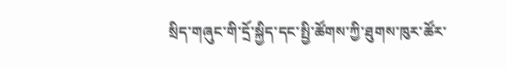སྲིད་གཞུང་གི་དྲོ་སྐྱིད་དང་སྤྱི་ཚོགས་ཀྱི་ཐུགས་ཁུར་ཚོར་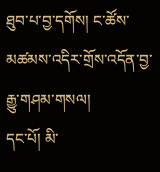ཐུབ་པ་བྱ་དགོས། ང་ཚོས་མཚམས་འདིར་གྲོས་འདོན་བྱ་རྒྱུ་གཤམ་གསལ།
དང་པོ། མི་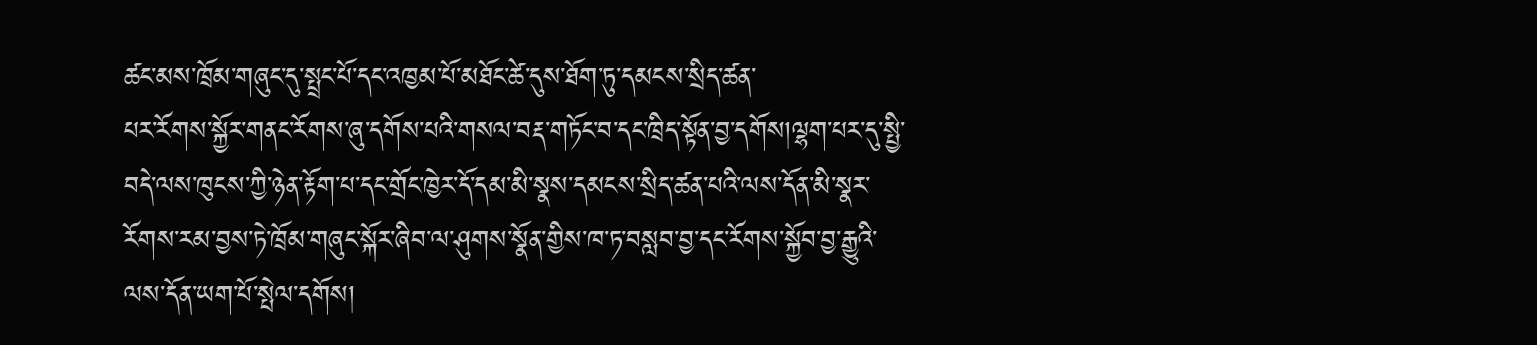ཚང་མས་ཁྲོམ་གཞུང་དུ་སྤྲང་པོ་དང་འཁྱམ་པོ་མཐོང་ཚེ་དུས་ཐོག་ཏུ་དམངས་སྲིད་ཚན་
པར་རོགས་སྐྱོར་གནང་རོགས་ཞུ་དགོས་པའི་གསལ་བརྡ་གཏོང་བ་དང་ཁྲིད་སྟོན་བྱ་དགོས།ལྷག་པར་དུ་སྤྱི་བདེ་ལས་ཁུངས་ཀྱི་ཉེན་རྟོག་པ་དང་གྲོང་ཁྱེར་དོ་དམ་མི་སྣས་དམངས་སྲིད་ཚན་པའི་ལས་དོན་མི་སྣར་རོགས་རམ་བྱས་ཏེ་ཁྲོམ་གཞུང་སྐོར་ཞིབ་ལ་ཤུགས་སྣོན་གྱིས་ཁ་ཏ་བསླབ་བྱ་དང་རོགས་སྐྱོབ་བྱ་རྒྱུའི་ལས་དོན་ཡག་པོ་སྤེལ་དགོས།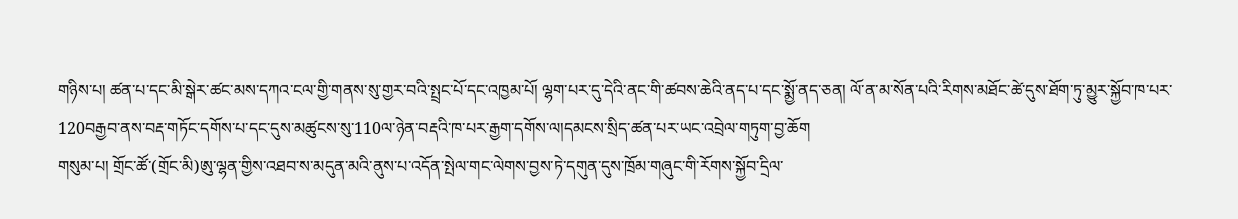གཉིས་པ། ཚན་པ་དང་མི་སྒེར་ཚང་མས་དཀའ་ངལ་གྱི་གནས་སུ་གྱར་བའི་སྤྲང་པོ་དང་འཁྱམ་པོ། ལྷག་པར་དུ་དེའི་ནང་གི་ཚབས་ཆེའི་ནད་པ་དང་སྨྱོ་ནད་ཅན། ལོ་ན་མ་སོན་པའི་རིགས་མཐོང་ཚེ་དུས་ཐོག་ཏུ་མྱུར་སྐྱོབ་ཁ་པར་120བརྒྱབ་ནས་བརྡ་གཏོང་དགོས་པ་དང་དུས་མཚུངས་སུ་110ལ་ཉེན་བརྡའི་ཁ་པར་རྒྱག་དགོས་ལ།དམངས་སྲིད་ཚན་པར་ཡང་འབྲེལ་གཏུག་བྱ་ཆོག
གསུམ་པ། གྲོང་ཚོ་(གྲོང་མི)ཨུ་ལྷན་གྱིས་འཐབ་ས་མདུན་མའི་ནུས་པ་འདོན་སྤེལ་གང་ལེགས་བྱས་ཏེ་དགུན་དུས་ཁྲོམ་གཞུང་གི་རོགས་སྐྱོབ་དྲིལ་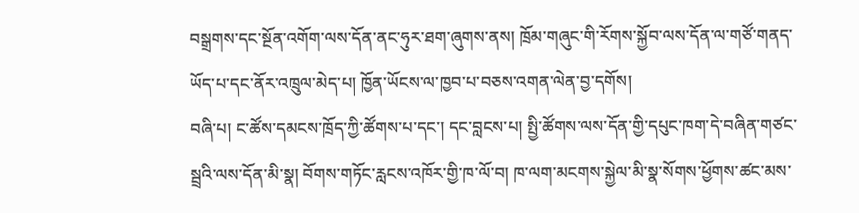བསྒྲགས་དང་སྔོན་འགོག་ལས་དོན་ནང་ཧུར་ཐག་ཞུགས་ནས། ཁྲོམ་གཞུང་གི་རོགས་སྐྱོབ་ལས་དོན་ལ་གཙོ་གནད་ཡོད་པ་དང་ནོར་འཁྲུལ་མེད་པ། ཁྱོན་ཡོངས་ལ་ཁྱབ་པ་བཅས་འགན་ལེན་བྱ་དགོས།
བཞི་པ། ང་ཚོས་དམངས་ཁྲོད་ཀྱི་ཚོགས་པ་དང་། དང་བླངས་པ། སྤྱི་ཚོགས་ལས་དོན་གྱི་དཔུང་ཁག་དེ་བཞིན་གཙང་སྦྲའི་ལས་དོན་མི་སྣ། བོགས་གཏོང་རླངས་འཁོར་གྱི་ཁ་ལོ་བ། ཁ་ལག་མངགས་སྐྱེལ་མི་སྣ་སོགས་ཕྱོགས་ཚང་མས་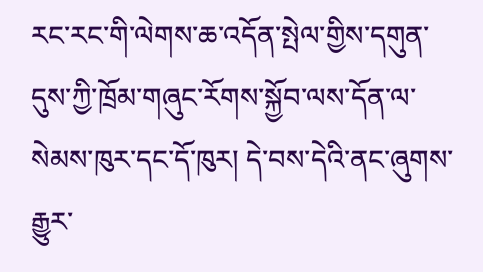རང་རང་གི་ལེགས་ཆ་འདོན་སྤེལ་གྱིས་དགུན་དུས་ཀྱི་ཁྲོམ་གཞུང་རོགས་སྐྱོབ་ལས་དོན་ལ་སེམས་ཁུར་དང་དོ་ཁུར། དེ་བས་དེའི་ནང་ཞུགས་རྒྱུར་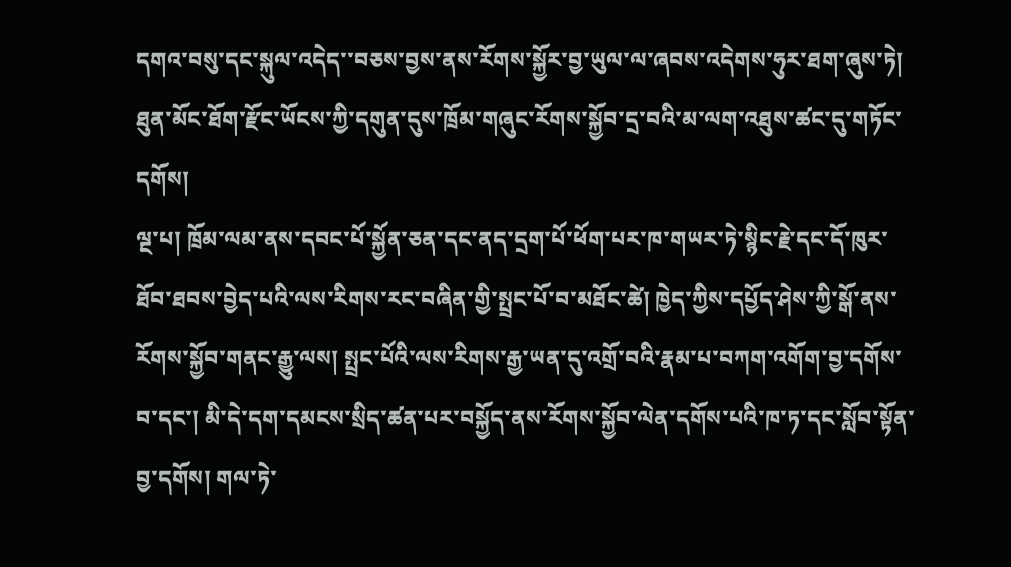དགའ་བསུ་དང་སྐུལ་འདེད་་བཅས་བྱས་ནས་རོགས་སྐྱོར་བྱ་ཡུལ་ལ་ཞབས་འདེགས་ཧུར་ཐག་ཞུས་ཏེ། ཐུན་མོང་ཐོག་རྫོང་ཡོངས་ཀྱི་དགུན་དུས་ཁྲོམ་གཞུང་རོགས་སྐྱོབ་དྲ་བའི་མ་ལག་འཐུས་ཚང་དུ་གཏོང་དགོས།
ལྔ་པ། ཁྲོམ་ལམ་ནས་དབང་པོ་སྐྱོན་ཅན་དང་ནད་དྲག་པོ་ཕོག་པར་ཁ་གཡར་ཏེ་སྙིང་རྗེ་དང་དོ་ཁུར་ཐོབ་ཐབས་བྱེད་པའི་ལས་རིགས་རང་བཞིན་གྱི་སྤྲང་པོ་བ་མཐོང་ཚེ། ཁྱེད་ཀྱིས་དཔྱོད་ཤེས་ཀྱི་སྒོ་ནས་རོགས་སྐྱོབ་གནང་རྒྱུ་ལས། སྤྲང་པོའི་ལས་རིགས་རྒྱ་ཡན་དུ་འགྲོ་བའི་རྣམ་པ་བཀག་འགོག་བྱ་དགོས་བ་དང་། མི་དེ་དག་དམངས་སྲིད་ཚན་པར་བསྐྱོད་ནས་རོགས་སྐྱོབ་ལེན་དགོས་པའི་ཁ་ཏ་དང་སློབ་སྟོན་བྱ་དགོས། གལ་ཏེ་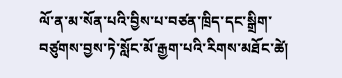ལོ་ན་མ་སོན་པའི་བྱིས་པ་བཙན་ཁྲིད་དང་སྒྲིག་བཙུགས་བྱས་ཏེ་སློང་མོ་རྒྱག་པའི་རིགས་མཐོང་ཚེ།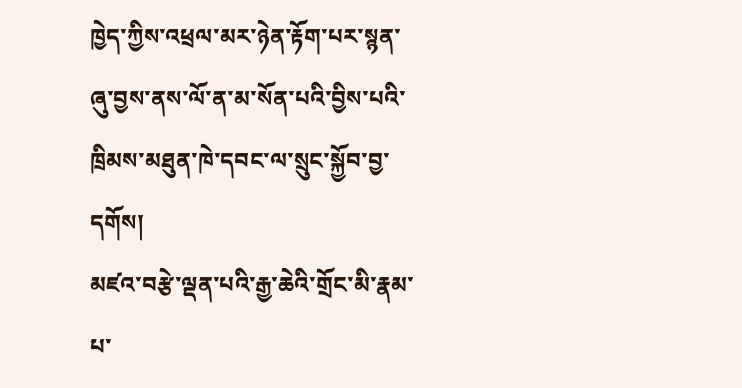ཁྱེད་ཀྱིས་འཕྲལ་མར་ཉེན་རྟོག་པར་སྙན་ཞུ་བྱས་ནས་ལོ་ན་མ་སོན་པའི་བྱིས་པའི་ཁྲིམས་མཐུན་ཁེ་དབང་ལ་སྲུང་སྐྱོབ་བྱ་དགོས།
མཛའ་བརྩེ་ལྡན་པའི་རྒྱ་ཆེའི་གྲོང་མི་རྣམ་པ་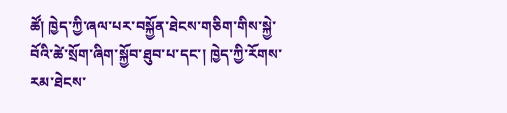ཚོ། ཁྱེད་ཀྱི་ཞལ་པར་བསྐྱོན་ཐེངས་གཅིག་གིས་སྐྱེ་བོའི་ཚེ་སྲོག་ཞིག་སྐྱོབ་ཐུབ་པ་དང་། ཁྱེད་ཀྱི་རོགས་རམ་ཐེངས་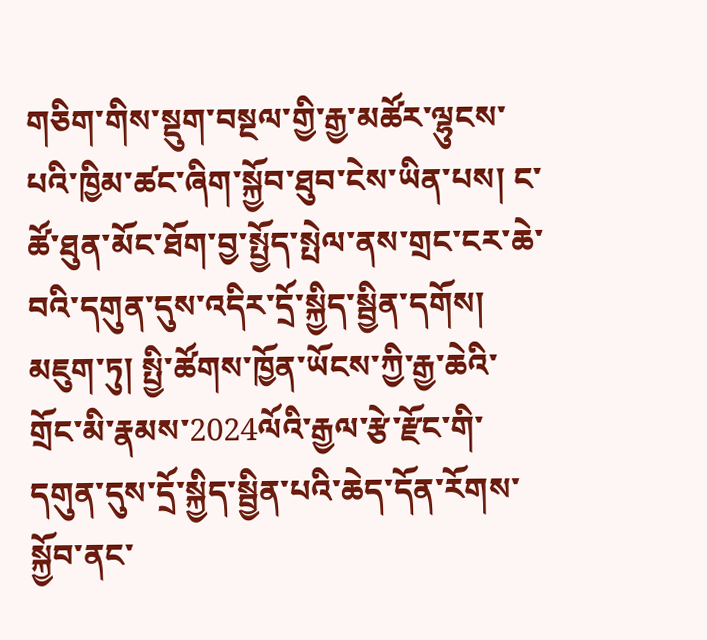གཅིག་གིས་སྡུག་བསྔལ་གྱི་རྒྱ་མཚོར་ལྷུངས་པའི་ཁྱིམ་ཚང་ཞིག་སྐྱོབ་ཐུབ་ངེས་ཡིན་པས། ང་ཚོ་ཐུན་མོང་ཐོག་བྱ་སྤྱོད་སྤེལ་ནས་གྲང་ངར་ཆེ་བའི་དགུན་དུས་འདིར་དྲོ་སྐྱིད་སྦྱིན་དགོས། མཇུག་ཏུ། སྤྱི་ཚོགས་ཁྱོན་ཡོངས་ཀྱི་རྒྱ་ཆེའི་གྲོང་མི་རྣམས་2024ལོའི་རྒྱལ་རྩེ་རྫོང་གི་དགུན་དུས་དྲོ་སྐྱིད་སྦྱིན་པའི་ཆེད་དོན་རོགས་སྐྱོབ་ནང་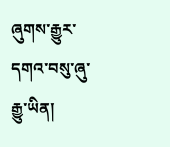ཞུགས་རྒྱུར་དགའ་བསུ་ཞུ་རྒྱུ་ཡིན།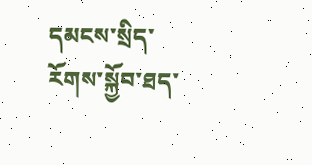དམངས་སྲིད་རོགས་སྐྱོབ་ཐད་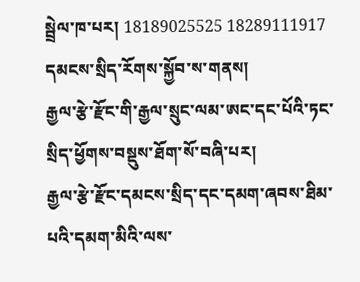སྦྲེལ་ཁ་པར། 18189025525 18289111917
དམངས་སྲིད་རོགས་སྐྱོབ་ས་གནས།
རྒྱལ་རྩེ་རྫོང་གི་རྒྱལ་སྲུང་ལམ་ཨང་དང་པོའི་ཏང་སྲིད་ཕྱོགས་བསྡུས་ཐོག་སོ་བཞི་པར།
རྒྱལ་རྩེ་རྫོང་དམངས་སྲིད་དང་དམག་ཞབས་ཐིམ་པའི་དམག་མིའི་ལས་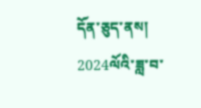དོན་ཅུད་ནས།
2024ལོའི་ཟླ་བ་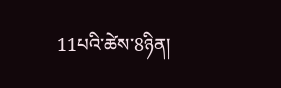11པའི་ཚེས་8ཉིན།